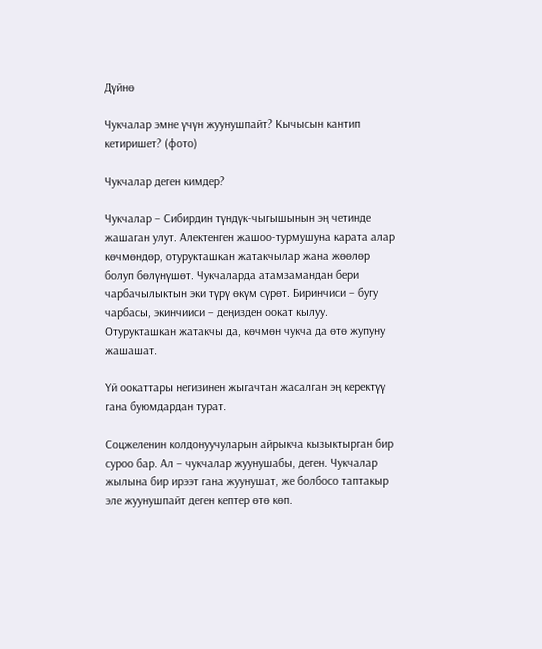Дүйнө

Чукчалар эмне үчүн жуунушпайт? Кычысын кантип кетиришет? (фото)

Чукчалар деген кимдер?

Чукчалар – Сибирдин түндүк-чыгышынын эң четинде жашаган улут. Алектенген жашоо-турмушуна карата алар көчмөндөр, отурукташкан жатакчылар жана жөөлөр болуп бөлүнүшөт. Чукчаларда атамзамандан бери чарбачылыктын эки түрү өкүм сүрөт. Биринчиси – бугу чарбасы, экинчииси – деңизден оокат кылуу. Отурукташкан жатакчы да, көчмөн чукча да өтө жупуну жашашат.

Үй оокаттары негизинен жыгачтан жасалган эң керектүү гана буюмдардан турат.

Соцжеленин колдонуучуларын айрыкча кызыктырган бир суроо бар. Ал – чукчалар жуунушабы, деген. Чукчалар жылына бир ирээт гана жуунушат, же болбосо таптакыр эле жуунушпайт деген кептер өтө көп.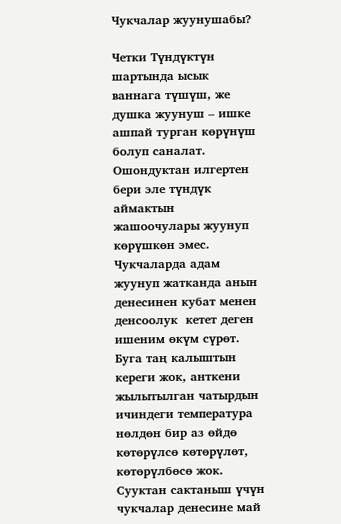Чукчалар жуунушабы?

Четки Түндүктүн шартында ысык ваннага түшүш, же душка жуунуш – ишке ашпай турган көрүнүш болуп саналат. Ошондуктан илгертен бери эле түндүк аймактын жашоочулары жуунуп көрүшкөн эмес. Чукчаларда адам жуунуп жатканда анын денесинен кубат менен денсоолук  кетет деген ишеним өкүм сүрөт. Буга таң калыштын кереги жок, анткени жылытылган чатырдын ичиндеги температура нөлдөн бир аз өйдө көтөрүлсө көтөрүлөт, көтөрүлбөсө жок. Сууктан сактаныш үчүн чукчалар денесине май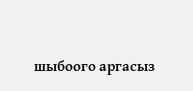шыбоого аргасыз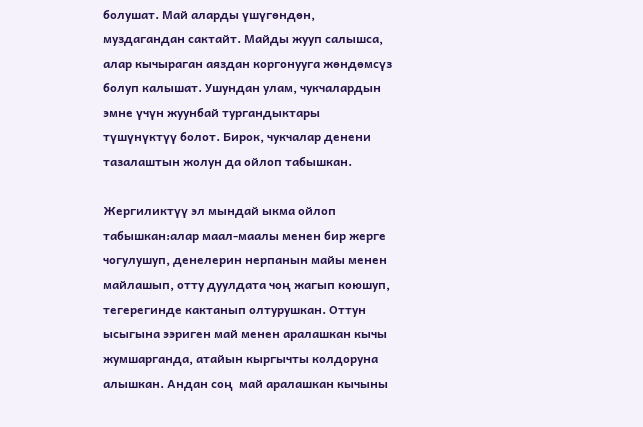болушат. Май аларды үшүгөндөн, муздагандан сактайт. Майды жууп салышса, алар кычыраган аяздан коргонууга жөндөмсүз болуп калышат. Ушундан улам, чукчалардын эмне үчүн жуунбай тургандыктары түшүнүктүү болот. Бирок, чукчалар денени тазалаштын жолун да ойлоп табышкан.

Жергиликтүү эл мындай ыкма ойлоп табышкан:алар маал-маалы менен бир жерге чогулушуп, денелерин нерпанын майы менен майлашып, отту дуулдата чоң жагып коюшуп, тегерегинде кактанып олтурушкан. Оттун ысыгына ээриген май менен аралашкан кычы жумшарганда, атайын кыргычты колдоруна алышкан. Андан соң  май аралашкан кычыны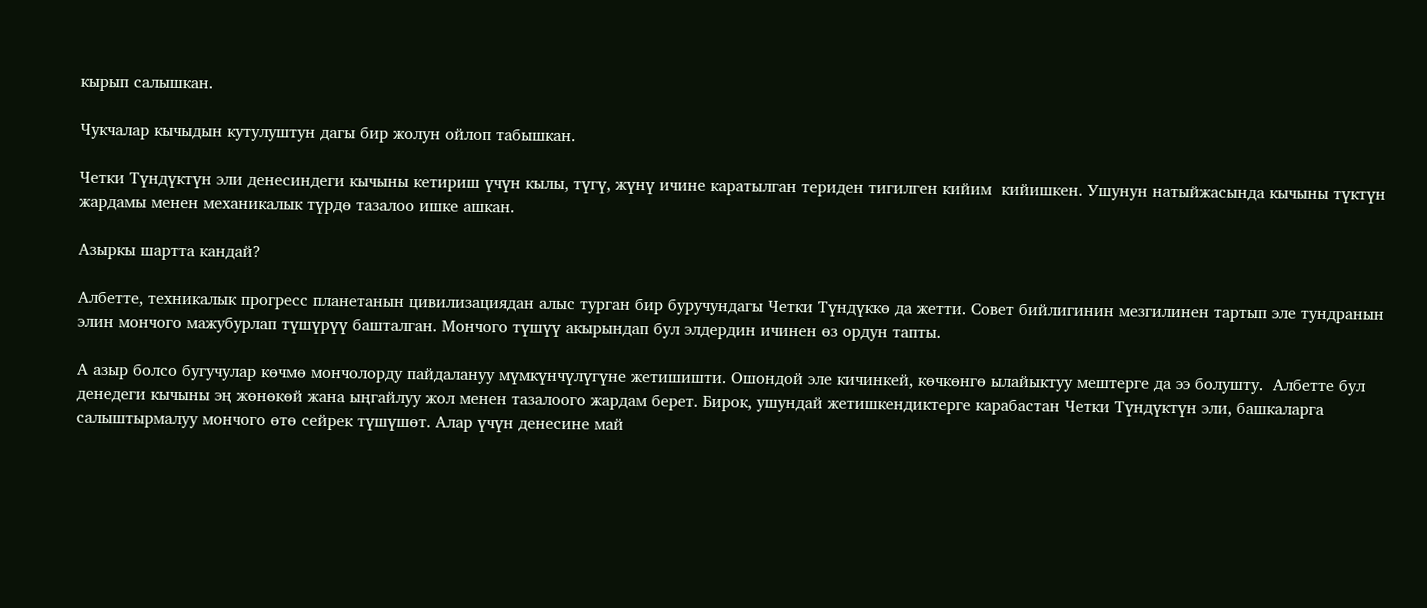кырып салышкан.

Чукчалар кычыдын кутулуштун дагы бир жолун ойлоп табышкан.

Четки Түндүктүн эли денесиндеги кычыны кетириш үчүн кылы, түгү, жүнү ичине каратылган териден тигилген кийим  кийишкен. Ушунун натыйжасында кычыны түктүн жардамы менен механикалык түрдө тазалоо ишке ашкан.

Азыркы шартта кандай?

Албетте, техникалык прогресс планетанын цивилизациядан алыс турган бир буручундагы Четки Түндүккө да жетти. Совет бийлигинин мезгилинен тартып эле тундранын элин мончого мажубурлап түшүрүү башталган. Мончого түшүү акырындап бул элдердин ичинен өз ордун тапты.

А азыр болсо бугучулар көчмө мончолорду пайдалануу мүмкүнчүлүгүне жетишишти. Ошондой эле кичинкей, көчкөнгө ылайыктуу мештерге да ээ болушту.  Албетте бул денедеги кычыны эң жөнөкөй жана ыңгайлуу жол менен тазалоого жардам берет. Бирок, ушундай жетишкендиктерге карабастан Четки Түндүктүн эли, башкаларга салыштырмалуу мончого өтө сейрек түшүшөт. Алар үчүн денесине май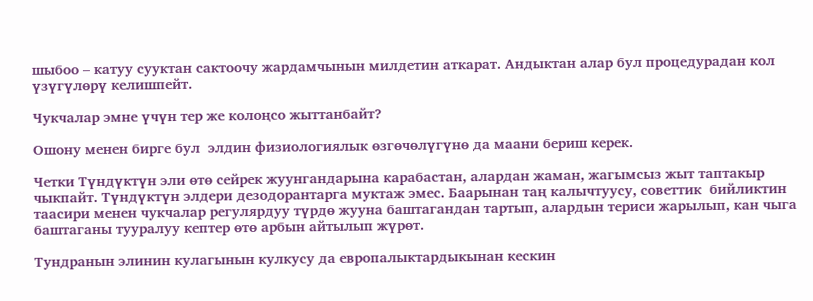шыбоо – катуу сууктан сактоочу жардамчынын милдетин аткарат. Андыктан алар бул процедурадан кол үзүгүлөрү келишпейт.

Чукчалар эмне үчүн тер же колоңсо жыттанбайт?

Ошону менен бирге бул  элдин физиологиялык өзгөчөлүгүнө да маани бериш керек.

Четки Түндүктүн эли өтө сейрек жуунгандарына карабастан, алардан жаман, жагымсыз жыт таптакыр чыкпайт. Түндүктүн элдери дезодорантарга муктаж эмес. Баарынан таң калычтуусу, советтик  бийликтин таасири менен чукчалар регулярдуу түрдө жууна баштагандан тартып, алардын териси жарылып, кан чыга баштаганы тууралуу кептер өтө арбын айтылып жүрөт.

Тундранын элинин кулагынын кулкусу да европалыктардыкынан кескин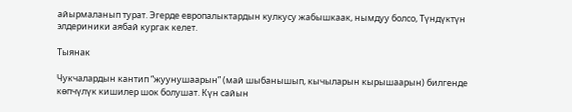айырмаланып турат. Эгерде европалыктардын кулкусу жабышкаак, нымдуу болсо, Түндүктүн элдериники аябай кургак келет.

Тыянак

Чукчалардын кантип “жуунушаарын” (май шыбанышып, кычыларын кырышаарын) билгенде көпчүлүк кишилер шок болушат. Күн сайын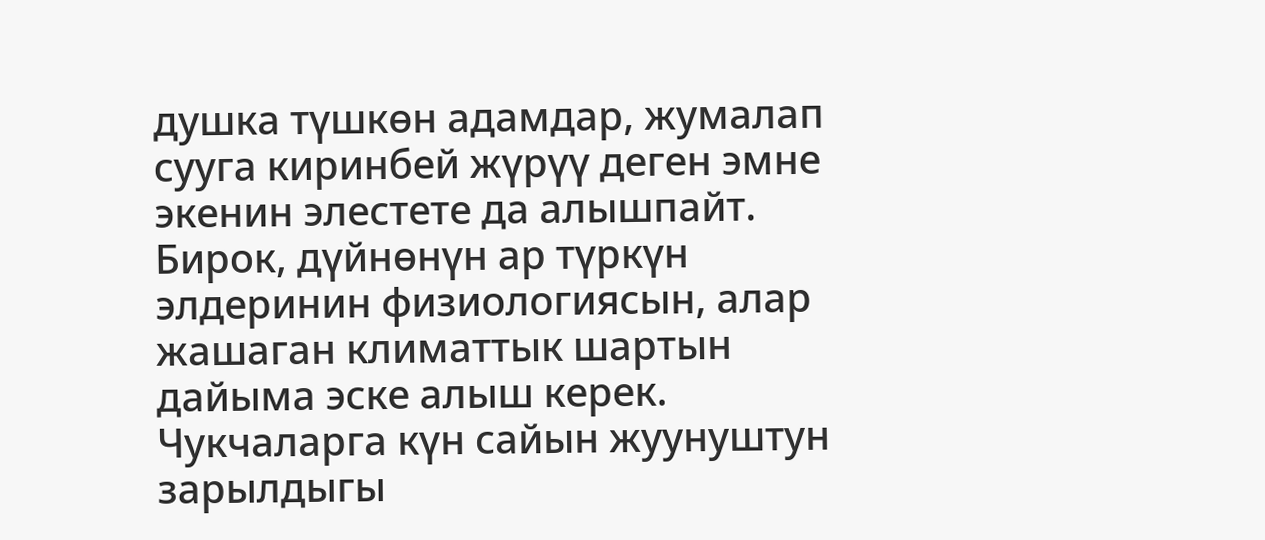душка түшкөн адамдар, жумалап сууга киринбей жүрүү деген эмне экенин элестете да алышпайт. Бирок, дүйнөнүн ар түркүн элдеринин физиологиясын, алар жашаган климаттык шартын дайыма эске алыш керек. Чукчаларга күн сайын жуунуштун зарылдыгы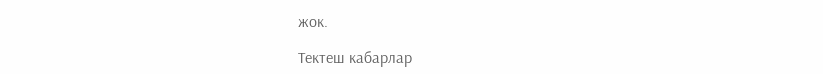жок.

Тектеш кабарлар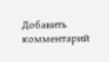Добавить комментарий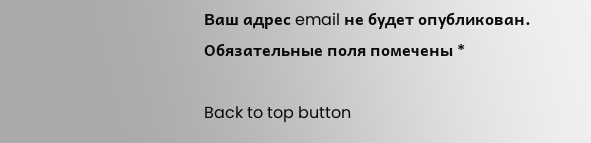Ваш адрес email не будет опубликован. Обязательные поля помечены *

Back to top button